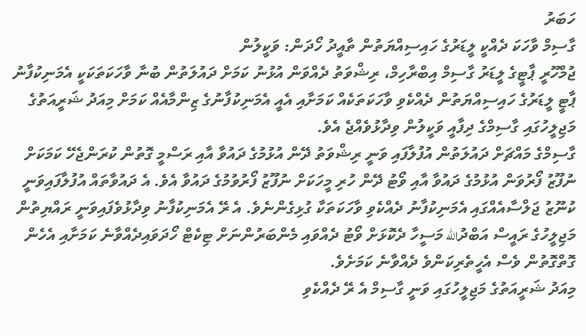ހަބަރު
ގާސިމް ވާހަކަ ދެއްކީ ލީޑަރުގެ ހައިސިއްޔަތުން ތާއީދު ހޯދަން: ވަކީލުން
ޖުމްހޫރީ ޕާޓީގެ ލީޑަރު ގާސިމް އިބްރާހިމް، ރިޝްވަތު ދެއްވަން އުޅުނު ކަމަށް ދައުލަތުން ބުނާ ވާހަކަތަކަކީ އެމަނިކުފާނު ޕާޓީ ލީޑަރުގެ ހައިސިއްޔަތުން ދެއްކެވި ވާހަކަތަކެއް ކަމަށާއި އެއީ އެމަނިކުފާނުގެ ޒިންމާއެއް ކަމަށް މިއަދު ޝަރީއަތުގެ މަޖިލީހުގައި ގާސިމްގެ ދިފާއީ ވަކީލުން ވިދާޅުވެއްޖެ އެވެ.
ގާސިމްގެ މައްޗަށް ދައުލަތުން އުފުލާފައި ވަނީ ރިޝްވަތު ދޭން އުޅުމުގެ ދައުވާ އާއި ރަސްމީ ގޮތުން ކުރަންޖެހޭ ކަމަކަށް ނުފޫޒު ފޯރުވަން އުޅުމުގެ ދައުވާ އާއި ވޯޓު ދޭން ހުރި މީހަކަށް ނުފޫޒު ފޯރުވުމުގެ ދައުވާ އެވެ. އެ ދައުވާތައް އުފުލާފައިވަނީ ކުނޫޒު ޖަލްސާއެއްގައި އެމަނިކުފާނު ދެއްކެވި ވާހަކަތަކާ ގުޅިގެންނެވެ. އެ ރޭ އެމަނިކުފާނު ވިދާޅުވެފައިވަނީ ރައްޔިތުން މަޖިލީހުގެ ރައީސް އަބްދުالله މަސީހާ ދެކޮޅަށް ވޯޓު ދެއްވައި މެންބަރުންނަށް ޓިކެޓް ހޯދަވައިދެއްވާނެ ކަމަށާއި އެހެން ގޮތްގޮތުން ވެސް އެހީތެރިކަންވެ ދެއްވާނެ ކަމަށެވެ.
މިއަދު ޝަރީއަތުގެ މަޖިލީހުގައި ވަނީ ގާސިމް އެ ރޭ ދެއްކެވި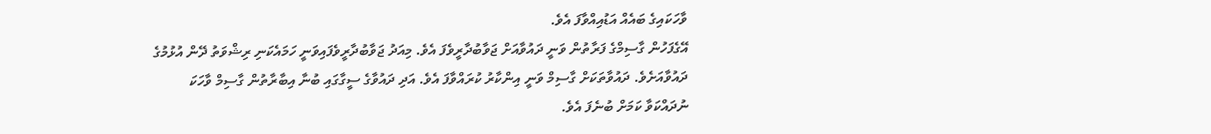ވާހަކައިގެ ބައެއް އަޑުއިއްވާފަ އެވެ.
އޭގެފަހުން ގާސިމްގެ ފަރާތުން ވަނީ ދައުވާއަށް ޖަވާބުދާރީވެފަ އެވެ. މިއަދު ޖަވާބުދާރީވެފައިވަނީ ހަމައެކަނި ރިޝްވަތު ދޭން އުޅުމުގެ ދައުވާއަށެވެ. ދައުވާތަކަށް ގާސިމް ވަނީ އިންކާރު ކުރައްވާފަ އެވެ. އަދި ދައުވާގެ ސީގާގައި ބުނާ އިބާރާތުން ގާސިމް ވާހަކަ ނުދައްކަވާ ކަމަށް ބުނެފަ އެވެ.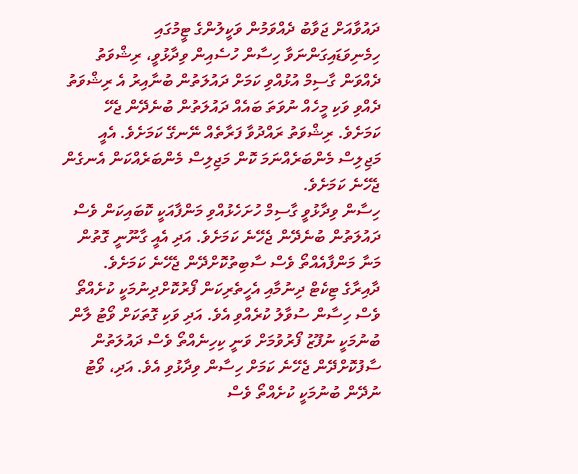ދައުވާއަށް ޖަވާބު ދެއްވަމުން ވަކީލުންގެ ޓީމުގައި ހިމެނިވަޑައިގަންނަވާ ހިސާން ހުސެއިން ވިދާޅުވީ، ރިޝްވަތު ދެއްވަން ގާސިމް އުޅުއްވި ކަމަށް ދައުލަތުން ބުނާއިރު އެ ރިޝްވަތު ދެއްވި ވަކި މީހެއް ނުވަތަ ބައެއް ދައުލަތުން ބުނެދޭން ޖެހޭ ކަމަށެވެ. ރިޝްވަތު ރައްދުވާ ފަރާތެއް ނޭނގޭ ކަމަށެވެ. އެއީ މަޖިލިސް މެންބަރެއްނަމަ ކޮން މަޖިލިސް މެންބަރެއްކަން އެނގެން ޖެހޭނެ ކަމަށެވެ.
ހިސާން ވިދާޅުވީ ގާސިމް ހުށަހެޅުއްވި މަންފާއަކީ ކޮބައިކަން ވެސް ދައުލަތުން ބުނެދޭން ޖެހޭނެ ކަމަށެވެ. އަދި އެއީ ގާނޫނީ ގޮތުން މަނާ މަންފާއެއްތޯ ވެސް ސާބިތުކޮށްދޭން ޖެހޭނެ ކަމަށެވެ. ދާއިރާގެ ޓިކެޓް ދިނުމާއި އެހީތެރިކަން ފޯރުކޮށްދިނުމަކީ ކުށެއްތޯ ވެސް ހިސާން ސުވާލު ކުރެއްވި އެވެ. އަދި ވަކި ގޮތަކަށް ވޯޓު ލާން ބުނުމަކީ ނުފޫޒު ފޯރުވުމަށް ވަނީ ކިހިނެއްތޯ ވެސް ދައުލަތުން ސާފުކޮށްދޭން ޖެހޭނެ ކަމަށް ހިސާން ވިދާޅުވި އެވެ. އަދި، ވޯޓު ނުދޭން ބުނުމަކީ ކުށެއްތޯ ވެސް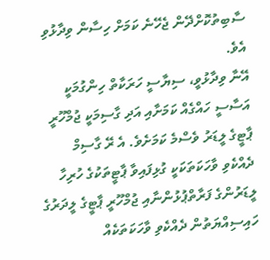ސާބިތުކޮށްދޭން ޖެހޭނެ ކަމަށް ހިސާން ވިދާޅުވި އެވެ.
އޭނާ ވިދާޅުވީ، ސިޔާސީ ހަރަކާތް ހިންގުމަކީ އަސާސީ ހައްގެއް ކަމަށާއި އަދި ގާސިމަކީ ޖުމްހޫރީ ޕާޓީގެ ލީޑަރު ވެސްމެ ކަމަށެވެ. އެ ރޭ ގާސިމް ދެއްކެވި ވާހަކަތަކަކީ ގުޅިފައިވާ ޕާޓީތަކުގެ ހުރިހާ ލީޑަރުންގެ ފަރާތްޕުޅުންނާއި ޖުމްހޫރީ ޕާޓީގެ ލީދަރުގެ ހައިސިއްޔަތުން ދެއްކެވި ވާހަކަތަކެއް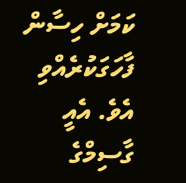ކަމަށް ހިސާން ފާހަގަކުރެއްވި އެވެ. އެއީ ގާސިމްގެ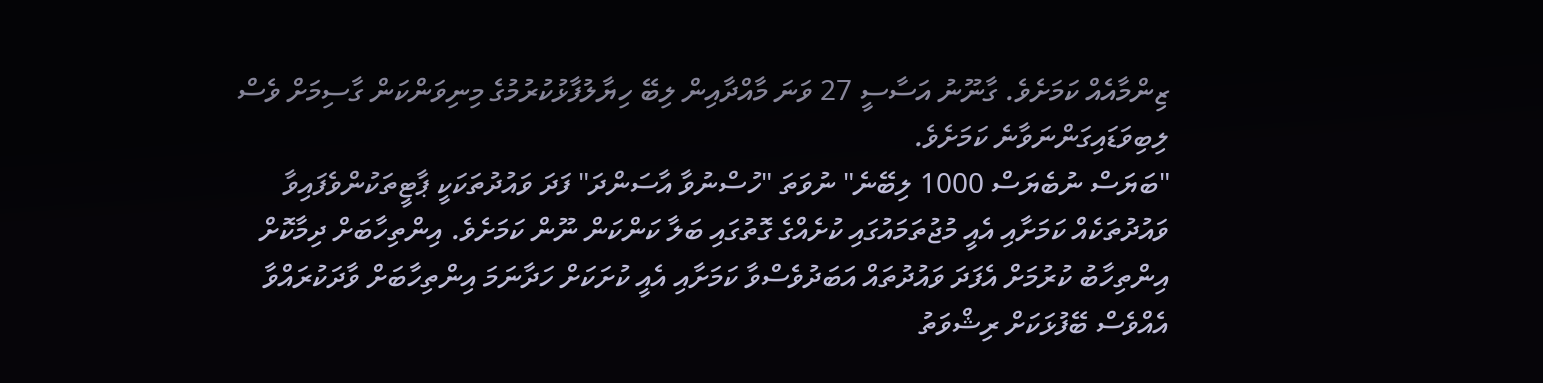ޒިންމާއެއް ކަމަށެވެ. ގާނޫނު އަސާސީ 27 ވަނަ މާއްދާއިން ލިބޭ ހިޔާލުފާޅުކުރުމުގެ މިނިވަންކަން ގާސިމަށް ވެސް ލިބިވަޑައިގަންނަވާނެ ކަމަށެވެ.
"ބަޔަސް ނުބެޔަސް 1000 ލިބޭނެ" ނުވަތަ "ހުސްނުވާ އާސަންދަ" ފަދަ ވައުދުތަކަކީ ޕާޓީތަކުންވެފައިވާ ވައުދުތަކެއް ކަމަށާއި އެއީ މުޖުތަމައުގައި ކުށެއްގެ ގޮތުގައި ބަލާ ކަންކަން ނޫން ކަމަށެވެ. އިންތިހާބަށް ދިމާކޮށް އިންތިހާބު ކުރުމަށް އެފަދަ ވައުދުތައް އަބަދުވެސްވާ ކަމަށާއި އެއީ ކުށަކަށް ހަދާނަމަ އިންތިހާބަށް ވާދަކުރައްވާ އެއްވެސް ބޭފުޅަކަށް ރިޝްވަތު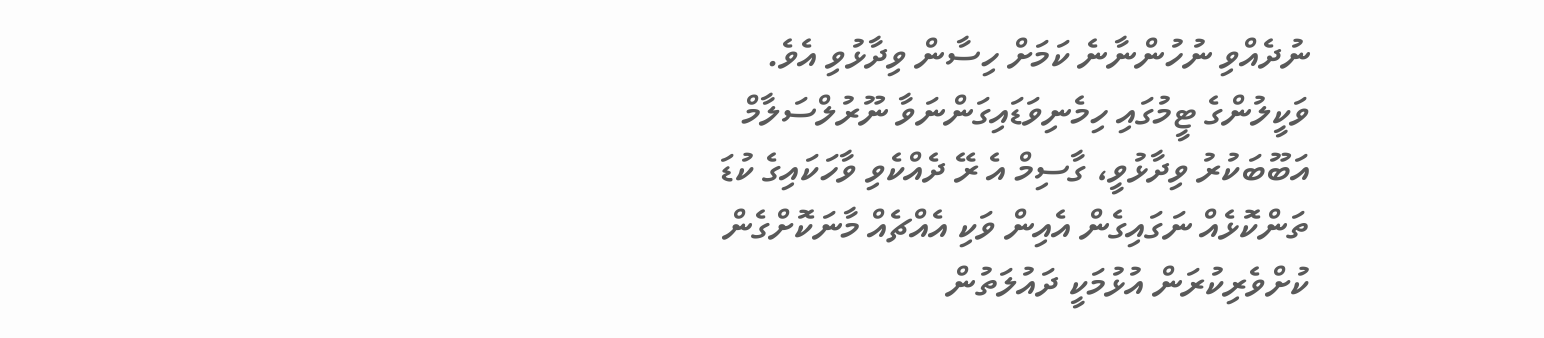ނުދެއްވި ނުހުންނާނެ ކަމަށް ހިސާން ވިދާޅުވި އެވެ.
ވަކީލުންގެ ޓީމުގައި ހިމެނިވަޑައިގަންނަވާ ނޫރުލްސަލާމް އަބޫބަކުރު ވިދާޅުވީ، ގާސިމް އެ ރޭ ދެއްކެވި ވާހަކައިގެ ކުޑަ ތަންކޮޅެއް ނަގައިގެން އެއިން ވަކި އެއްޗެއް މާނަކޮށްގެން ކުށްވެރިކުރަން އުޅުމަކީ ދައުލަތުން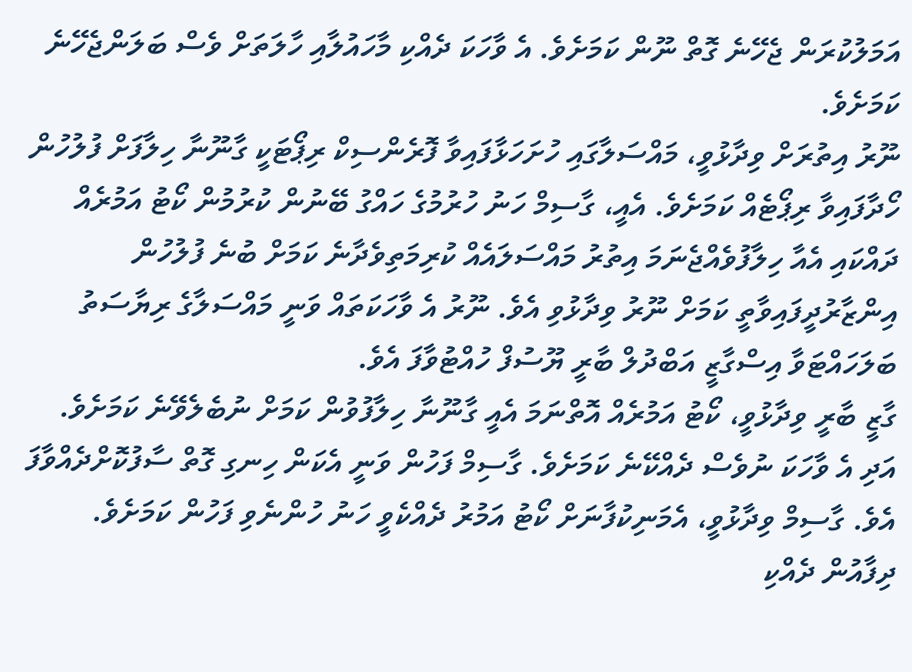އަމަލުކުރަން ޖެހޭނެ ގޮތް ނޫން ކަމަށެވެ. އެ ވާހަކަ ދެއްކި މާހައުލާއި ހާލަތަށް ވެސް ބަލަންޖެހޭނެ ކަމަށެވެ.
ނޫރު އިތުރަށް ވިދާޅުވީ، މައްސަލާގައި ހުށަހަޅާފައިވާ ފޮރެންސިކް ރިޕޯޓަކީ ގާނޫނާ ހިލާފަށް ފުލުހުން ހޯދާފައިވާ ރިޕޯޓެއް ކަމަށެވެ. އެއީ، ގާސިމް ހަނު ހުރުމުގެ ހައްގު ބޭނުން ކުރުމުން ކޯޓު އަމުރެއް ދައްކައި އެއާ ހިލާފުވެއްޖެނަމަ އިތުރު މައްސަލައެއް ކުރިމަތިވެދާނެ ކަމަށް ބުނެ ފުލުހުން އިންޒާރުދީފައިވާތީ ކަމަށް ނޫރު ވިދާޅުވި އެވެ. ނޫރު އެ ވާހަކަތައް ވަނީ މައްސަލާގެ ރިޔާސަތު ބަލަހައްޓަވާ އިސްގާޒީ އަބްދުލް ބާރީ ޔޫސުފް ހުއްޓުވާފަ އެވެ.
ގާޒީ ބާރީ ވިދާޅުވީ، ކޯޓު އަމުރެއް އޮތްނަމަ އެއީ ގާނޫނާ ހިލާފުވުން ކަމަށް ނުބެލެވޭނެ ކަމަށެވެ. އަދި އެ ވާހަކަ ނުވެސް ދެއްކޭނެ ކަމަށެވެ. ގާސިމް ފަހުން ވަނީ އެކަން ހިނގި ގޮތް ސާފުކޮށްދެއްވާފަ އެވެ. ގާސިމް ވިދާޅުވީ، އެމަނިކުފާނަށް ކޯޓު އަމުރު ދެއްކެވީ ހަނު ހުންނެވި ފަހުން ކަމަށެވެ.
ދިފާއުން ދެއްކި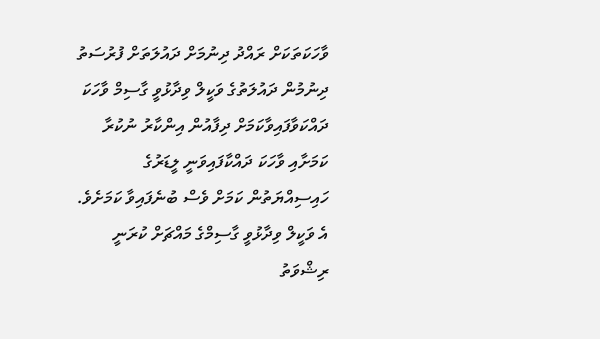ވާހަކަތަކަށް ރައްދު ދިނުމަށް ދައުލަތަށް ފުރުސަތު ދިނުމުން ދައުލަތުގެ ވަކީލް ވިދާޅުވީ ގާސިމް ވާހަކަ ދައްކަވާފައިވާކަމަށް ދިފާއުން އިންކާރު ނުކުރާ ކަމަށާއި ވާހަކަ ދައްކާފައިވަނީ ލީޑަރުގެ ހައިސިއްޔަތުން ކަމަށް ވެސް ބުނެފައިވާ ކަމަށެވެ. އެ ވަކީލް ވިދާޅުވީ ގާސިމްގެ މައްޗަށް ކުރަނީ ރިޝްވަތު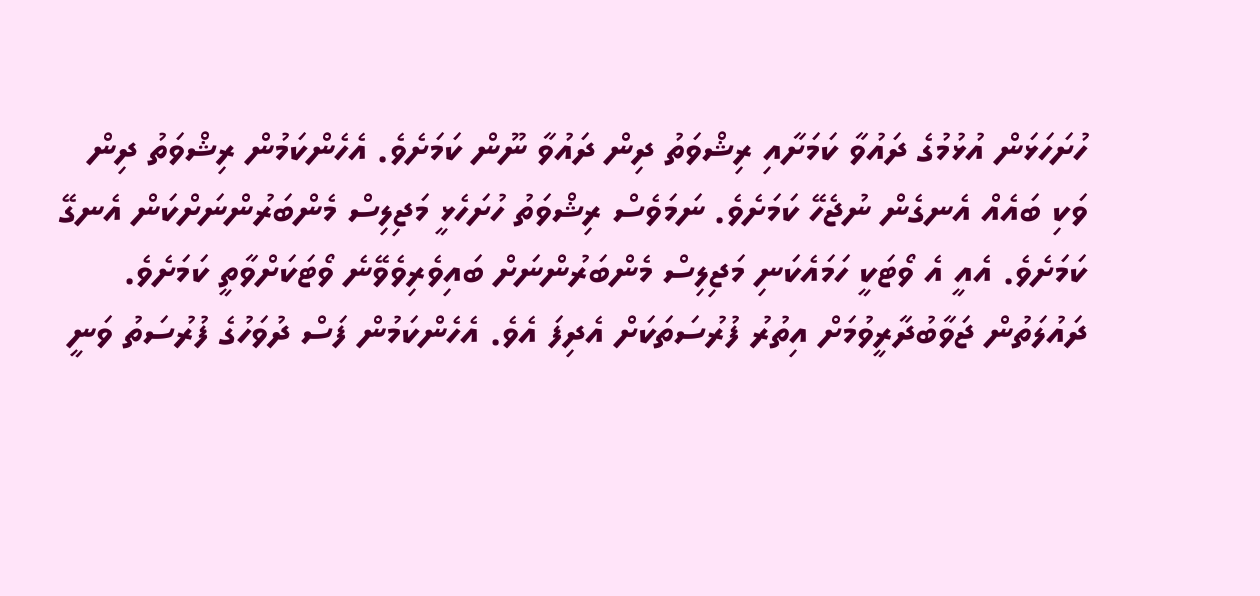ހުށަހަޅަން އުޅުމުގެ ދައުވާ ކަމަށާއި ރިޝްވަތު ދިން ދައުވާ ނޫން ކަމަށެވެ. އެހެންކަމުން ރިޝްވަތު ދިން ވަކި ބައެއް އެނގެން ނުޖެހޭ ކަމަށެވެ. ނަމަވެސް ރިޝްވަތު ހުށަހެޅީ މަޖިލިސް މެންބަރުންނަށްކަން އެނގޭ ކަމަށެވެ. އެއީ އެ ވޯޓަކީ ހަމައެކަނި މަޖިލިސް މެންބަރުންނަށް ބައިވެރިވެވޭނެ ވޯޓަކަށްވާތީ ކަމަށެވެ.
ދައުލަތުން ޖަވާބުދާރީވުމަށް އިތުރު ފުރުސަތަކަށް އެދިފަ އެވެ. އެހެންކަމުން ފަސް ދުވަހުގެ ފުރުސަތު ވަނީ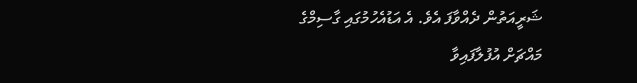ޝަރީއަތުން ދެއްވާފަ އެވެ. އެ އަޑުއެހުމުގައި ގާސިމްގެ މައްޗަށް އުފުލާފައިވާ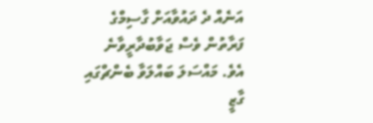އަނެއް ދެ ދައުވާއަށް ގާސިމްގެ ފަރާތުން ވެސް ޖަވާބުދާރީވާނެ އެވެ. މައްސަލަ ބައްލަވާ ބެންޗްގައި ގާޒީ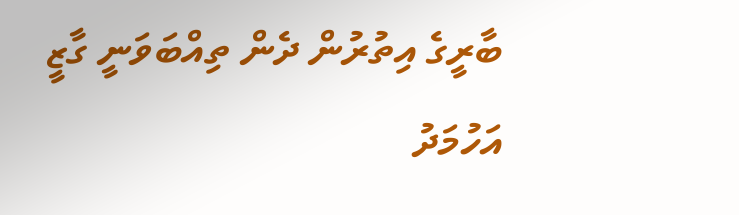ބާރީގެ އިތުރުން ދެން ތިއްބަވަނީ ގާޒީ އަހުމަދު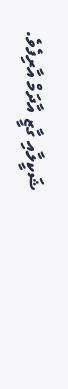ޝަކީލާއި ގާޒީ އާދަމް އާރިފެވެ.